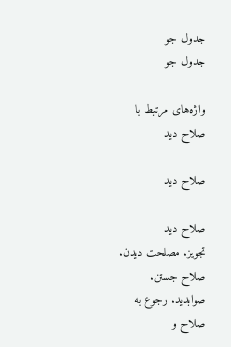جدول جو
جدول جو

واژه‌های مرتبط با صلاح دید

صلاح دید

صلاح دید
تجویز. مصلحت دیدن. صلاح جستن. صوابدید. رجوع به صلاح و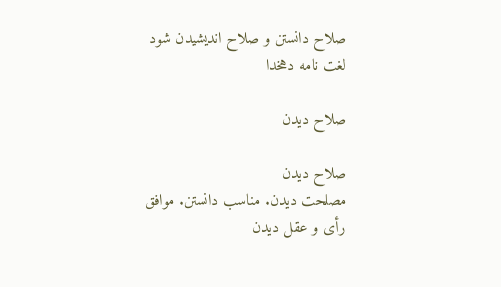صلاح دانستن و صلاح اندیشیدن شود
لغت نامه دهخدا

صلاح دیدن

صلاح دیدن
مصلحت دیدن. مناسب دانستن. موافق رأی و عقل دیدن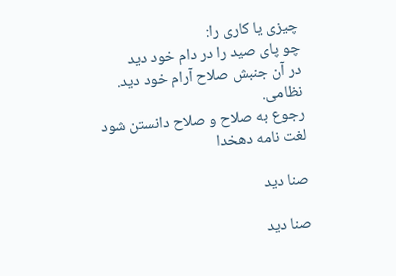چیزی یا کاری را:
چو پای صید را در دام خود دید
در آن جنبش صلاح آرام خود دید.
نظامی.
رجوع به صلاح و صلاح دانستن شود
لغت نامه دهخدا

صنا دید

صنا دید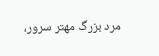مرد بزرگ مهتر سرور،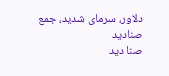دلاور، سرمای شدید، جمع صنادید
صنا دید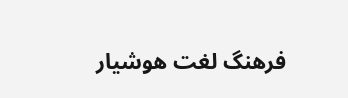فرهنگ لغت هوشیار